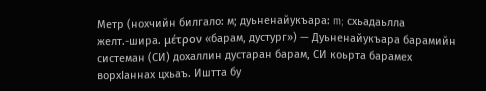Метр (нохчийн билгало: м; дуьненайукъара: m; схьадаьлла желт.-шира. μέτρον «барам, дустург») — Дуьненайукъара барамийн системан (СИ) дохаллин дустаран барам, СИ коьрта барамех ворхӀаннах цхьаъ. Иштта бу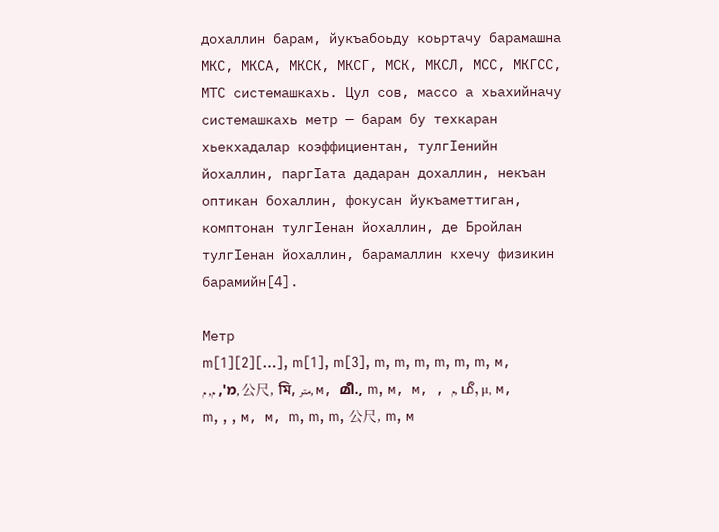дохаллин барам, йукъабоьду коьртачу барамашна МКС, МКСА, МКСК, МКСГ, МСК, МКСЛ, МСС, МКГСС, МТС системашкахь. Цул сов, массо а хьахийначу системашкахь метр — барам бу техкаран хьекхадалар коэффициентан, тулгӀенийн йохаллин, паргӀата дадаран дохаллин, некъан оптикан бохаллин, фокусан йукъаметтиган, комптонан тулгӀенан йохаллин, де Бройлан тулгӀенан йохаллин, барамаллин кхечу физикин барамийн[4].

Метр
m[1][2][…], m[1], m[3], m, m, m, m, m, m, м, מ', م, م, 公尺, মি, متر, м, മീ., m, м, м, , م, மீ, μ, м, m, , , м, м, m, m, m, 公尺, m, м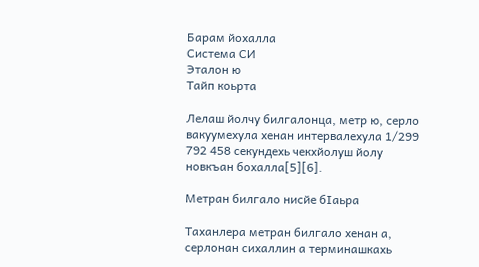Барам йохалла
Система СИ
Эталон ю
Тайп коьрта

Лелаш йолчу билгалонца, метр ю, серло вакуумехула хенан интервалехула 1/299 792 458 секундехь чекхйолуш йолу новкъан бохалла[5][6].

Метран билгало нисйе бӀаьра

Таханлера метран билгало хенан а, серлонан сихаллин а терминашкахь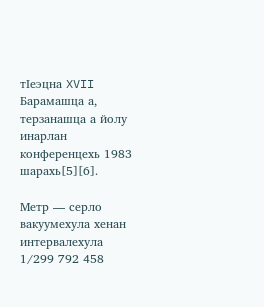тӀеэцна XVII Барамашца а, терзанашца а йолу инарлан конференцехь 1983 шарахь[5][6].

Метр — серло вакуумехула хенан интервалехула 1/299 792 458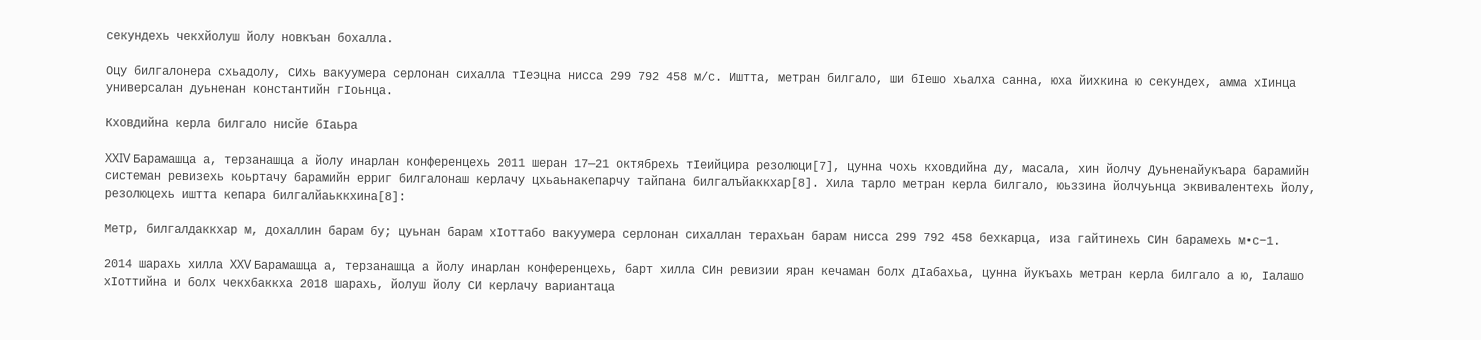секундехь чекхйолуш йолу новкъан бохалла.

Оцу билгалонера схьадолу, СИхь вакуумера серлонан сихалла тӀеэцна нисса 299 792 458 м/с. Иштта, метран билгало, ши бӀешо хьалха санна, юха йихкина ю секундех, амма хӀинца универсалан дуьненан константийн гӀоьнца.

Кховдийна керла билгало нисйе бӀаьра

XXIV Барамашца а, терзанашца а йолу инарлан конференцехь 2011 шеран 17—21 октябрехь тӀеийцира резолюци[7], цунна чохь кховдийна ду, масала, хин йолчу Дуьненайукъара барамийн системан ревизехь коьртачу барамийн ерриг билгалонаш керлачу цхьаьнакепарчу тайпана билгалъйаккхар[8]. Хила тарло метран керла билгало, юьззина йолчуьнца эквивалентехь йолу, резолюцехь иштта кепара билгалйаьккхина[8]:

Метр, билгалдаккхар м, дохаллин барам бу; цуьнан барам хӀоттабо вакуумера серлонан сихаллан терахьан барам нисса 299 792 458 бехкарца, иза гайтинехь СИн барамехь м•с−1.

2014 шарахь хилла XXV Барамашца а, терзанашца а йолу инарлан конференцехь, барт хилла СИн ревизии яран кечаман болх дӀабахьа, цунна йукъахь метран керла билгало а ю, Ӏалашо хӀоттийна и болх чекхбаккха 2018 шарахь, йолуш йолу СИ керлачу вариантаца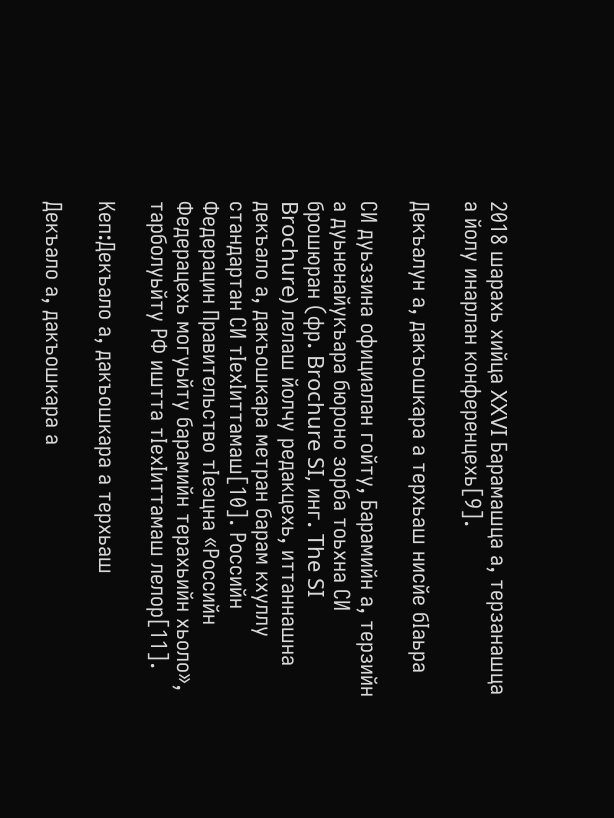2018 шарахь хийца XXVI Барамашца а, терзанашца а йолу инарлан конференцехь[9].

Декъалун а, дакъошкара а терхьаш нисйе бӀаьра

СИ дуьззина официалан гойту, Барамийн а, терзийн а дуьненайукъара бюроно зорба тоьхна СИ брошюран (фр. Brochure SI, инг. The SI Brochure) лелаш йолчу редакцехь, иттаннашна декъало а, дакъошкара метран барам кхуллу стандартан СИ тӀехӀиттамаш[10]. Российн Федерацин Правительство тӀеэцна «Российн Федерацехь могуьйту барамийн терахьийн хьоло», тарболуьйту РФ иштта тӀехӀиттамаш лелор[11].

Кеп:Декъало а, дакъошкара а терхьаш

Декъало а, дакъошкара а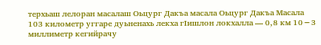терхьаш лелоран масалаш Оьцург Дакъа масала Оьцург Дакъа Масала
103 километр уггаре дуьненахь лекха гӀишлон локхалла — 0,8 км 10−3 миллиметр кегийрачу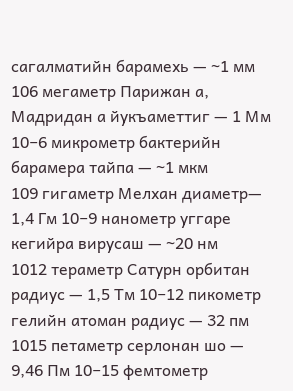сагалматийн барамехь — ~1 мм
106 мегаметр Парижан а, Мадридан а йукъаметтиг — 1 Мм 10−6 микрометр бактерийн барамера тайпа — ~1 мкм
109 гигаметр Мелхан диаметр— 1,4 Гм 10−9 нанометр уггаре кегийра вирусаш — ~20 нм
1012 тераметр Сатурн орбитан радиус — 1,5 Тм 10−12 пикометр гелийн атоман радиус — 32 пм
1015 петаметр серлонан шо — 9,46 Пм 10−15 фемтометр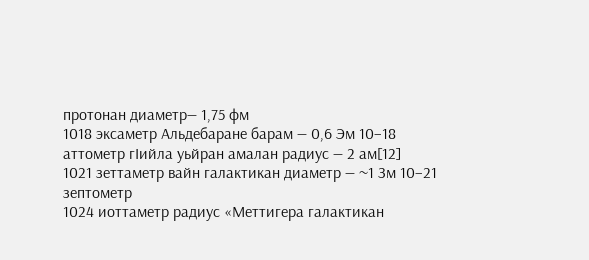протонан диаметр— 1,75 фм
1018 эксаметр Альдебаране барам — 0,6 Эм 10−18 аттометр гӀийла уьйран амалан радиус — 2 ам[12]
1021 зеттаметр вайн галактикан диаметр — ~1 Зм 10−21 зептометр
1024 иоттаметр радиус «Меттигера галактикан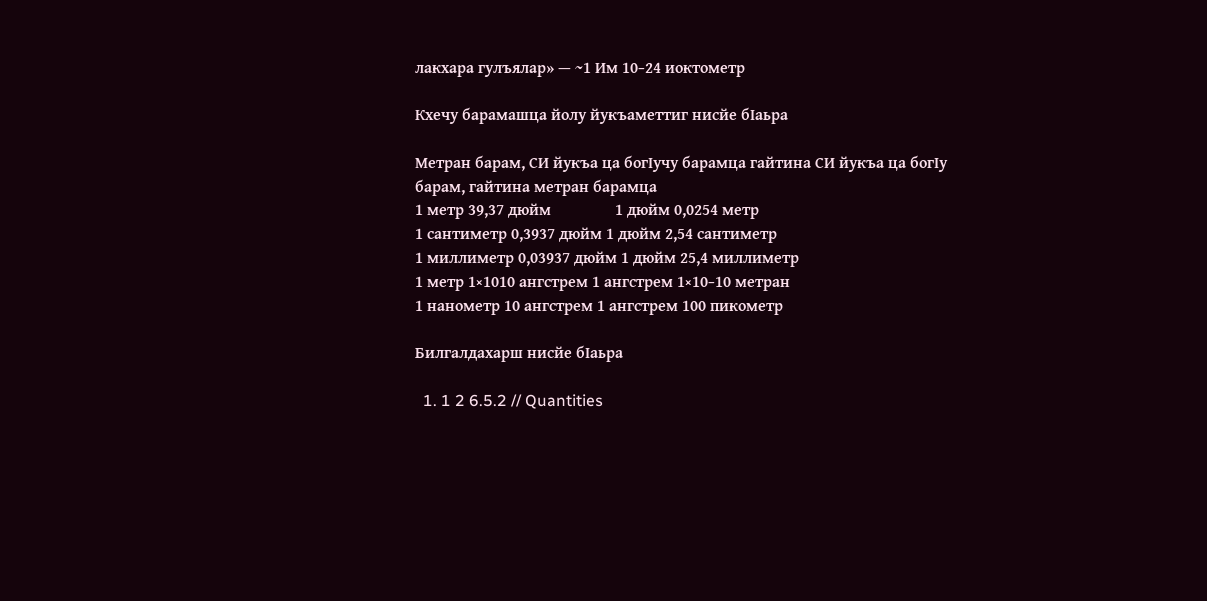лакхара гулъялар» — ~1 Им 10−24 иоктометр

Кхечу барамашца йолу йукъаметтиг нисйе бӀаьра

Метран барам, СИ йукъа ца богӀучу барамца гайтина СИ йукъа ца богӀу барам, гайтина метран барамца
1 метр 39,37 дюйм                1 дюйм 0,0254 метр
1 сантиметр 0,3937 дюйм 1 дюйм 2,54 сантиметр
1 миллиметр 0,03937 дюйм 1 дюйм 25,4 миллиметр
1 метр 1×1010 ангстрем 1 ангстрем 1×10−10 метран
1 нанометр 10 ангстрем 1 ангстрем 100 пикометр

Билгалдахарш нисйе бӀаьра

  1. 1 2 6.5.2 // Quantities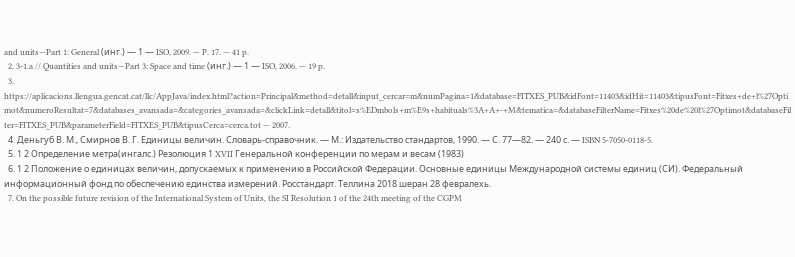and units—Part 1: General (инг.) — 1 — ISO, 2009. — P. 17. — 41 p.
  2. 3-1.a // Quantities and units—Part 3: Space and time (инг.) — 1 — ISO, 2006. — 19 p.
  3. https://aplicacions.llengua.gencat.cat/llc/AppJava/index.html?action=Principal&method=detall&input_cercar=m&numPagina=1&database=FITXES_PUB&idFont=11403&idHit=11403&tipusFont=Fitxes+de+l%27Optimot&numeroResultat=7&databases_avansada=&categories_avansada=&clickLink=detall&titol=s%EDmbols+m%E9s+habituals%3A+A+-+M&tematica=&databaseFilterName=Fitxes%20de%20l%27Optimot&databaseFilter=FITXES_PUB&parameterField=FITXES_PUB&tipusCerca=cerca.tot — 2007.
  4. Деньгуб В. М., Смирнов В. Г. Единицы величин. Словарь-справочник. — М.: Издательство стандартов, 1990. — С. 77—82. — 240 с. — ISBN 5-7050-0118-5.
  5. 1 2 Определение метра(ингалс.) Резолюция 1 XVII Генеральной конференции по мерам и весам (1983)
  6. 1 2 Положение о единицах величин, допускаемых к применению в Российской Федерации. Основные единицы Международной системы единиц (СИ). Федеральный информационный фонд по обеспечению единства измерений. Росстандарт. Теллина 2018 шеран 28 февралехь.
  7. On the possible future revision of the International System of Units, the SI Resolution 1 of the 24th meeting of the CGPM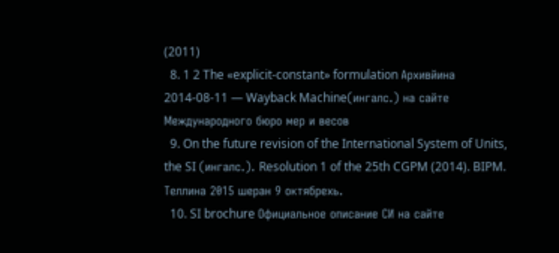(2011)
  8. 1 2 The «explicit-constant» formulation Архивйина 2014-08-11 — Wayback Machine(ингалс.) на сайте Международного бюро мер и весов
  9. On the future revision of the International System of Units, the SI (ингалс.). Resolution 1 of the 25th CGPM (2014). BIPM. Теллина 2015 шеран 9 октябрехь.
  10. SI brochure Официальное описание СИ на сайте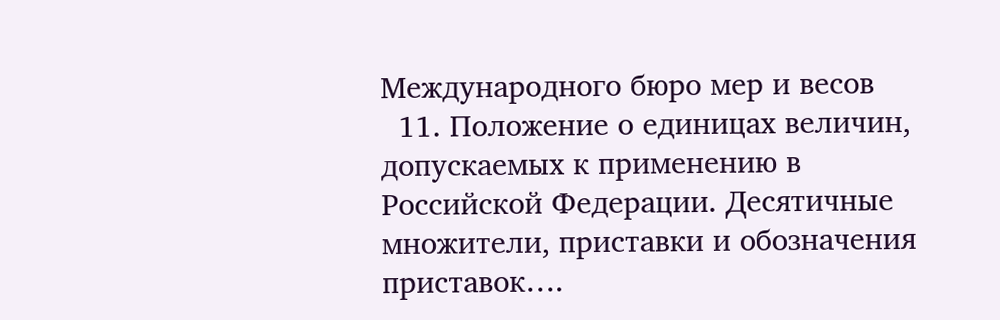Международного бюро мер и весов
  11. Положение о единицах величин, допускаемых к применению в Российской Федерации. Десятичные множители, приставки и обозначения приставок….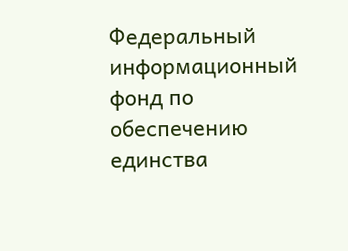Федеральный информационный фонд по обеспечению единства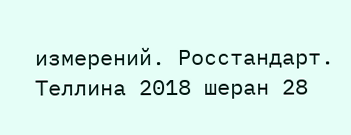измерений. Росстандарт. Теллина 2018 шеран 28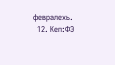февралехь.
  12. Кеп:ФЭ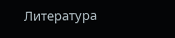Литература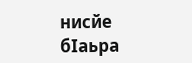нисйе бӀаьра